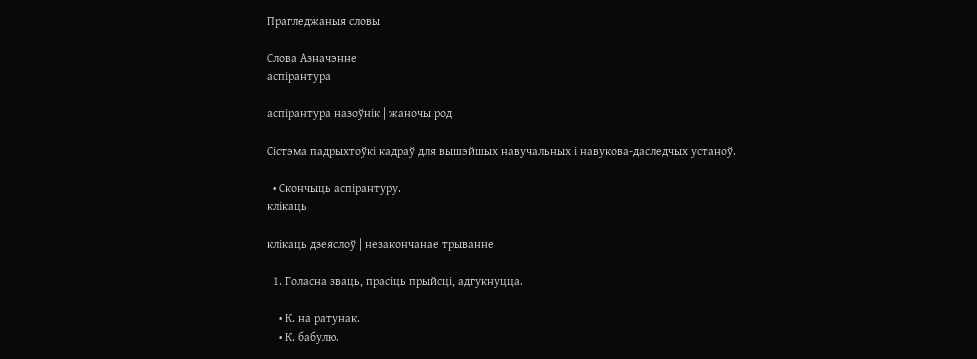Прагледжаныя словы

Слова Азначэнне
аспірантура

аспірантура назоўнік | жаночы род

Сістэма падрыхтоўкі кадраў для вышэйшых навучальных і навукова-даследчых устаноў.

  • Скончыць аспірантуру.
клікаць

клікаць дзеяслоў | незакончанае трыванне

  1. Голасна зваць, прасіць прыйсці, адгукнуцца.

    • К. на ратунак.
    • К. бабулю.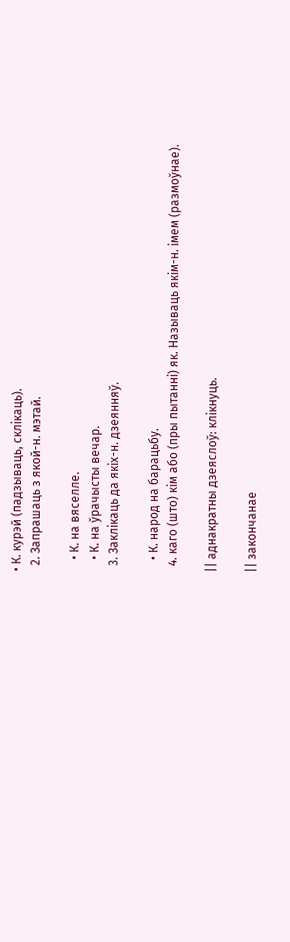• К. курэй (падзываць, склікаць).
  2. Запрашаць з якой-н. мэтай.

    • К. на вяселле.
    • К. на ўрачысты вечар.
  3. Заклікаць да якіх-н. дзеянняў.

    • К. народ на барацьбу.
  4. каго (што) кім або (пры пытанні) як. Называць якім-н. імем (размоўнае).

|| аднакратны дзеяслоў: клікнуць.

|| закончанае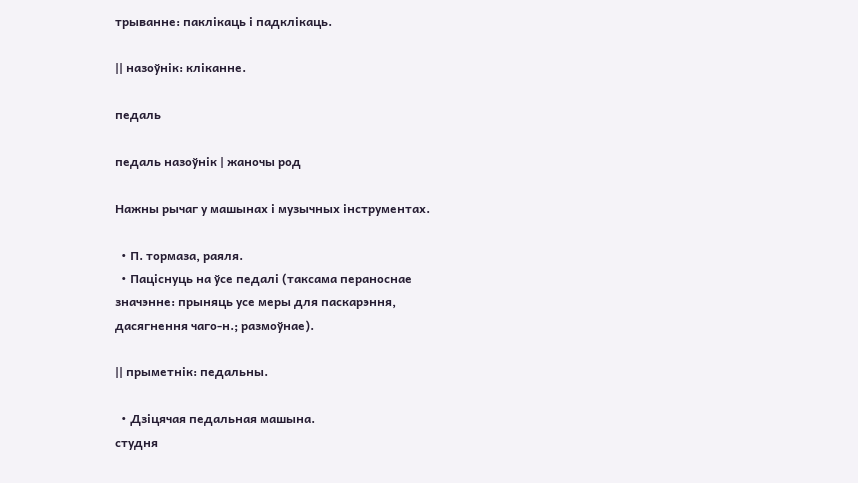трыванне: паклікаць і падклікаць.

|| назоўнік: кліканне.

педаль

педаль назоўнік | жаночы род

Нажны рычаг у машынах і музычных інструментах.

  • П. тормаза, раяля.
  • Паціснуць на ўсе педалі (таксама пераноснае значэнне: прыняць усе меры для паскарэння, дасягнення чаго-н.; размоўнае).

|| прыметнік: педальны.

  • Дзіцячая педальная машына.
студня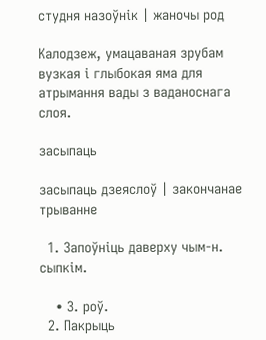студня назоўнік | жаночы род

Калодзеж, умацаваная зрубам вузкая і глыбокая яма для атрымання вады з ваданоснага слоя.

засыпаць

засыпаць дзеяслоў | закончанае трыванне

  1. Запоўніць даверху чым-н. сыпкім.

    • З. роў.
  2. Пакрыць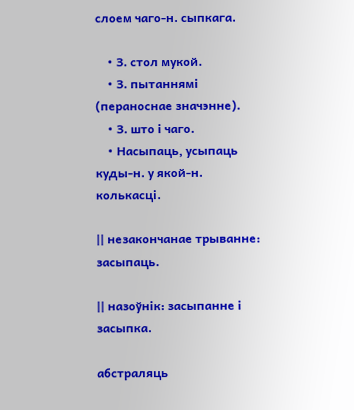слоем чаго-н. сыпкага.

    • З. стол мукой.
    • З. пытаннямі (пераноснае значэнне).
    • З. што і чаго.
    • Насыпаць, усыпаць куды-н. у якой-н. колькасці.

|| незакончанае трыванне: засыпаць.

|| назоўнік: засыпанне і засыпка.

абстраляць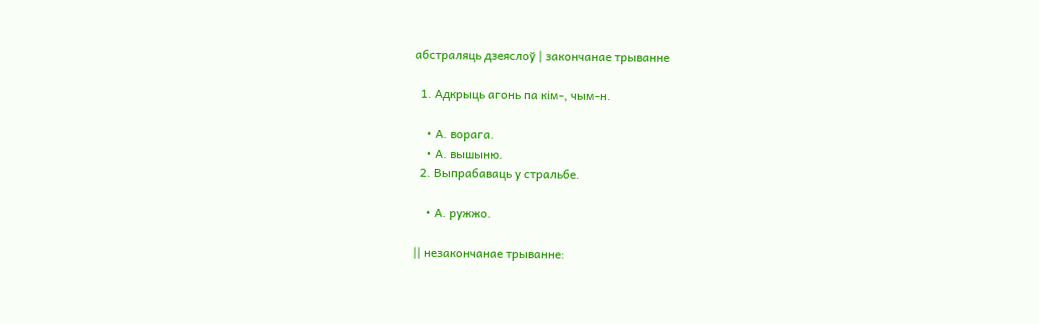абстраляць дзеяслоў | закончанае трыванне

  1. Адкрыць агонь па кім-, чым-н.

    • А. ворага.
    • А. вышыню.
  2. Выпрабаваць у стральбе.

    • А. ружжо.

|| незакончанае трыванне: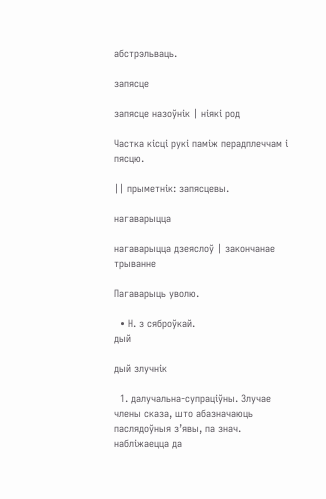абстрэльваць.

запясце

запясце назоўнік | ніякі род

Частка кісці рукі паміж перадплеччам і пясцю.

|| прыметнік: запясцевы.

нагаварыцца

нагаварыцца дзеяслоў | закончанае трыванне

Пагаварыць уволю.

  • Н. з сяброўкай.
дый

дый злучнік

  1. далучальна-супраціўны. Злучае члены сказа, што абазначаюць паслядоўныя з’явы, па знач. набліжаецца да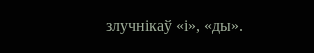злучнікаў «і», «ды».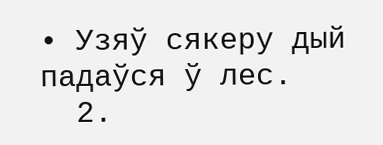• Узяў сякеру дый падаўся ў лес.
  2.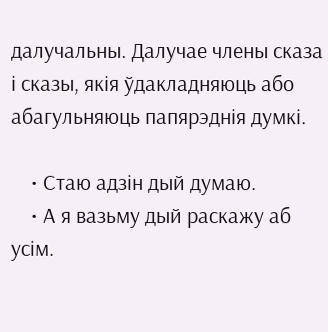далучальны. Далучае члены сказа і сказы, якія ўдакладняюць або абагульняюць папярэднія думкі.

    • Стаю адзін дый думаю.
    • А я вазьму дый раскажу аб усім.